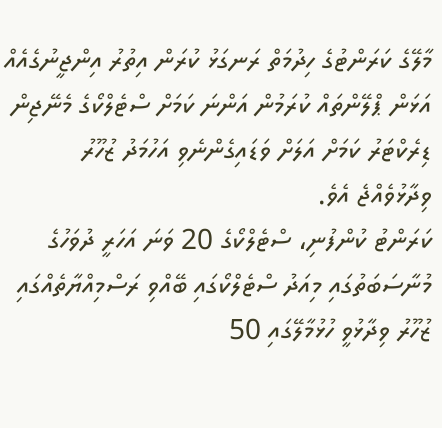މާލޭގެ ކަރަންޓުގެ ހިދުމަތް ރަނގަޅު ކުރަން އިތުރު އިންޖީނުގެއެއް އަޅަން ޕްލޭންތައް ކުރަމުން އަންނަ ކަމަށް ސްޓެލްކޯގެ މެނޭޖިން ޑިރެކްޓަރު ކަމަށް އަލަށް ވަޑައިގެންނެވި އަހުމަދު ޒުހޫރު ވިދާޅުވެއްޖެ އެވެ.
ކަރަންޓު ކުންފުނި، ސްޓެލްކޯގެ 20 ވަނަ އަހަރީ ދުވަހުގެ މުނާސަބަތުގައި މިއަދު ސްޓެލްކޯގައި ބޭއްވި ރަސްމިއްޔާތެއްގައި ޒުހޫރު ވިދާޅުވީ ހުޅުމާލޭގައި 50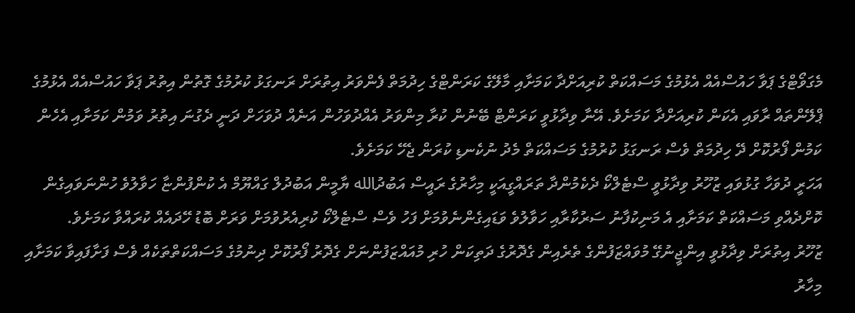މެގަވޯޓްގެ ޕަވާ ހައުސްއެއް އެޅުމުގެ މަސައްކަތް ކުރިއަށްދާ ކަމަށާއި މާލޭގެ ކަރަންޓްގެ ހިދުމަތް ފެންވަރު އިތުރަށް ރަނގަޅު ކުރުމުގެ ގޮތުން އިތުރު ޕަވާ ހައުސްއެއް އެޅުމުގެ ޕްލޭންތައް ރާވައި އެކަން ކުރިއަށްދާ ކަމަށެވެ. އޭނާ ވިދާޅުވީ ކަރަންޓް ބޭނުން ކުރާ މިންވަރު އެއްދުވަހުން އަނެއް ދުވަހަށް ދަނީ ދެގުނަ އިތުރު ވަމުން ކަމަށާއި އެހެން ކަމުން ފޯރުކޮށް ދޭ ހިދުމަތް ވެސް ރަނގަޅު ކުރުމުގެ މަސައްކަތް މެދު ނުކެނޑި ކުރަން ޖެހޭ ކަމަށެވެ.
އަހަރީ ދުވަހާ ގުޅުވައި ޒުހޫރު ވިދާޅުވީ ސްޓެލްކޯ ދެކެމުންދާ ތަރައްގީއަކީ މިހާރުގެ ރައީސް އަބުދުالله ޔާމީން އަބުދުލް ގައްޔޫމް އެ ކުންފުންޏާ ހަވާލުވެ ހުންނަވައިގެން ކޮށްދެއްވި މަސައްކަތް ކަމަށާއި އެ މަނިކުފާނު ސަރުކާރާއި ހަވާލުވެ ވަޑައިގެންނެވުމަށް ފަހު ވެސް ސްޓެލްކޯ ކުރިއެރުވުމަށް ވަރަށް ބޮޑު ހޭދައެއް ކުރައްވާ ކަމަށެވެ.
ޒުހޫރު އިތުރަށް ވިދާޅުވީ އިންޖީނުގޭ މުވައްޒަފުންގެ ތެރެއިން ގެދޮރުގެ ދަތިކަން ހުރި މުއައްޒަފުންނަށް ގެދޮރު ފޯރުކޮށް ދިނުމުގެ މަސައްކަތްތަކެއް ވެސް ފަށާފައިވާ ކަމަށާއި މިހާރު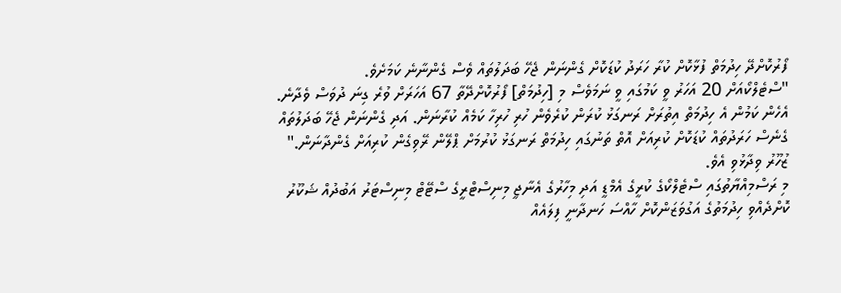ފޯރުކޮށްދޭ ހިދުމަތް ފުޅާކޮށް ކުރާ ހަރަދު ކުޑަކޮށް ގެންނަން ޖެހޭ ބަދަލުތައް ވެސް ގެންނާނެ ކަމަށެވެ.
"ސްޓެލްކޯއަށް 20 އަހަރު ވީ ކަމުގައި ވީ ނަމަވެސް މި [ހިދުމަތް] ފޯރުކޮށްދޭތާ 67 އަހަރަށް ވުރެ ގިނަ ދުވަސް ވެދާނެ. އެހެން ކަމުން އެ ހިދުމަތް އިތުރަށް ރަނގަޅު ކުރަން ކުރެވެން ހުރި ހުރިހާ ކަމެއް ކުރާނަން. އަދި ގެންނަން ޖެހޭ ބަދަލުތައް ގެނެސް ހަރަދުތައް ކުޑަކޮށް ކުރިއަށް އޮތް ތަނުގައި ހިދުމަތް ރަނގަޅު ކުރުމަށް ޕްލޭން ރޭވިގެން ކުރިއަށް ގެންދާނަން." ޒުހޫރު ވިދާޅުވި އެވެ.
މި ރަސްމިއްޔާތުގައި ސްޓެލްކޯގެ ކުރީގެ އެމްޑީ އަދި މިހާރުގެ އެނާޖީ މިނިސްޓްރީގެ ސްޓޭޓް މިނިސްޓަރު އަބުދުއް ޝަކޫރު ކޮށްދެއްވި ހިދުމަތުގެ އަގުވަޒަންކޮށް ހާއްސަ ހަނދާނީ ފިލައެއް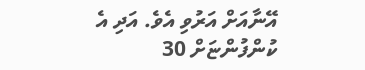އޭނާއަށް އަރުވި އެވެ. އަދި އެ ކުންފުންޏަށް 30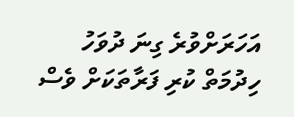އަހަރަށްވުރެ ގިނަ ދުވަހު ހިދުމަތް ކުރި ފަރާތަކަށް ވެސް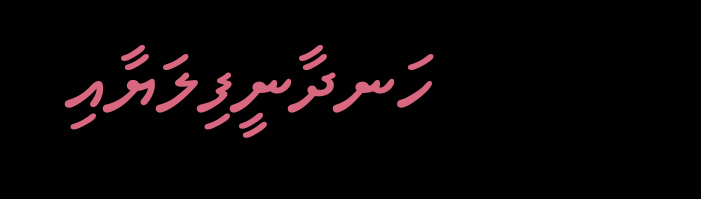ހަނދާނީފިލަޔާއި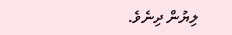ލިޔުން ދިނެވެ.